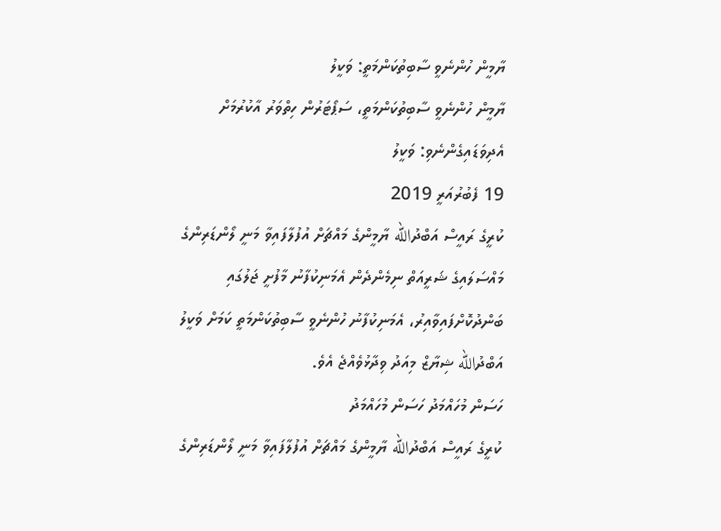ޔާމީން ހުންނެވީ ސާބިތުކަންމަތީ: ވަކީލު
ޔާމީން ހުންނެވީ ސާބިތުކަންމަތީ، ސަޕޯޓަރުން ހިތްވަރު އާކުރުމަށް އެދިވަޑައިގެންނެވި: ވަކީލު
19 ފެބުރުއަރީ 2019
ކުރީގެ ރައީސް އަބްދުالله ޔާމީންގެ މައްޗަށް އުފުލާފައިވާ މަނީ ލޯންޑަރިންގެ މައްސަލައިގެ ޝަރީއަތް ނިމެންދެން އެމަނިކުފާނު މާފުށީ ޖަލުގައި ބަންދުކޮށްފައިވާއިރު، އެމަނިކުފާނު ހުންނެވީ ސާބިތުކަންމަތީ ކަމަށް ވަކީލު އަބްދުالله ޝިޔާޒް މިއަދު ވިދާޅުވެއްޖެ އެވެ.
ހަސަން މުހައްމަދު ހަސަން މުހައްމަދު
ކުރީގެ ރައީސް އަބްދުالله ޔާމީންގެ މައްޗަށް އުފުލާފައިވާ މަނީ ލޯންޑަރިންގެ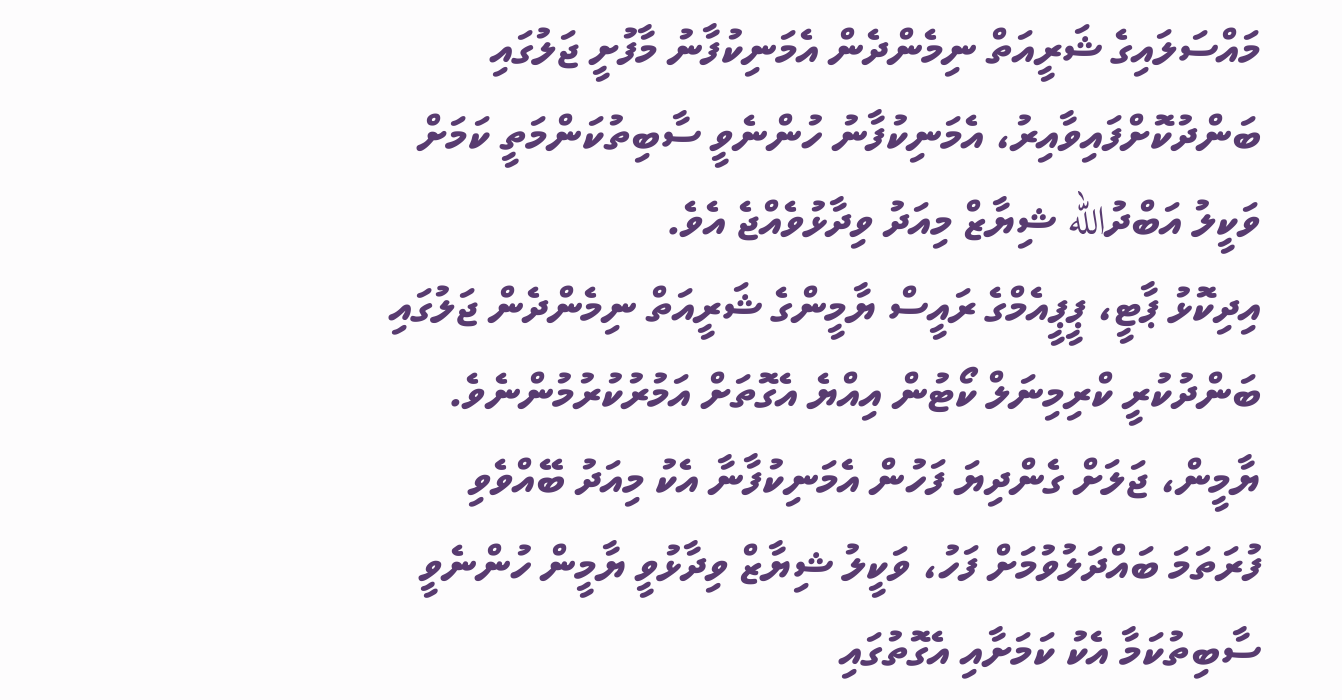މައްސަލައިގެ ޝަރީއަތް ނިމެންދެން އެމަނިކުފާނު މާފުށީ ޖަލުގައި ބަންދުކޮށްފައިވާއިރު، އެމަނިކުފާނު ހުންނެވީ ސާބިތުކަންމަތީ ކަމަށް ވަކީލު އަބްދުالله ޝިޔާޒް މިއަދު ވިދާޅުވެއްޖެ އެވެ.
އިދިކޮޅު ޕާޓީ، ޕީޕީއެމްގެ ރައީސް ޔާމީންގެ ޝަރީއަތް ނިމެންދެން ޖަލުގައި ބަންދުކުރީ ކްރިމިނަލް ކޯޓުން އިއްޔެ އެގޮތަށް އަމުރުކުރުމުންނެވެ.
ޔާމީން، ޖަލަށް ގެންދިޔަ ފަހުން އެމަނިކުފާނާ އެކު މިއަދު ބޭއްވެވި ފުރަތަމަ ބައްދަލުވުމަށް ފަހު، ވަކީލު ޝިޔާޒް ވިދާޅުވީ ޔާމީން ހުންނެވީ ސާބިތުކަމާ އެކު ކަމަށާއި އެގޮތުގައި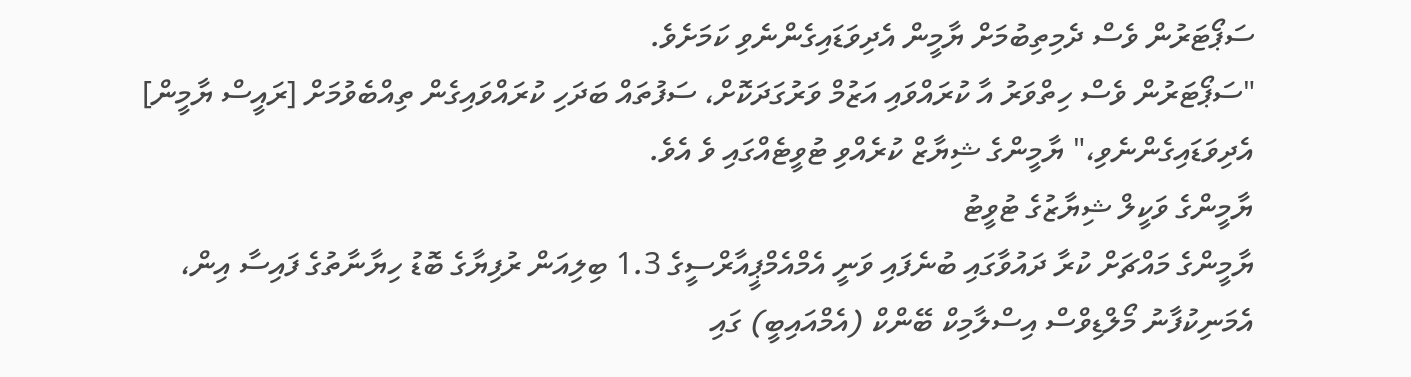ސަޕޯޓަރުން ވެސް ދެމިތިބުމަށް ޔާމީން އެދިވަޑައިގެންނެވި ކަމަށެވެ.
"ސަޕޯޓަރުން ވެސް ހިތްވަރު އާ ކުރައްވައި އަޒުމް ވަރުގަދަކޮށް، ސަފުތައް ބަދަހި ކުރައްވައިގެން ތިއްބެވުމަށް [ރައީސް ޔާމީން] އެދިވަޑައިގެންނެވި،" ޔާމީންގެ ޝިޔާޒް ކުރެއްވި ޓުވީޓެއްގައި ވެ އެވެ.
ޔާމީންގެ ވަކީލް ޝިޔާޒުގެ ޓުވީޓު
ޔާމީންގެ މައްޗަށް ކުރާ ދައުވާގައި ބުނެފައި ވަނީ އެމްއެމްޕީއާރްސީގެ 1.3 ބިލިއަން ރުފިޔާގެ ބޮޑު ހިޔާނާތުގެ ފައިސާ އިން، އެމަނިކުފާނު މޯލްޑިވްސް އިސްލާމިކް ބޭންކް (އެމްއައިބީ) ގައި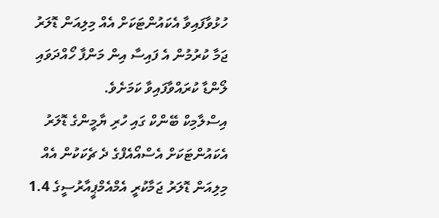ހުޅުވާފައިވާ އެކައުންޓަކަށް އެއް މިލިއަން ޑޮލަރު ޖަމާ ކުރުމުން އެ ފައިސާ އިން މަންފާ ހޯއްދަވައި ލޯންޑާ ކުރައްވާފައިވާ ކަމަށެވެ.
އިސްލާމިކް ބޭންކް ގައި ހުރި ޔާމީންގެ ޑޮލަރު އެކައުންޓަކަށް އެސްއޯއެފްގެ ދެ ޗެކަކުން އެއް މިލިއަން ޑޮލަރު ޖަމާކުރީ އެމްއެމްޕީއާރުސީގެ 1.4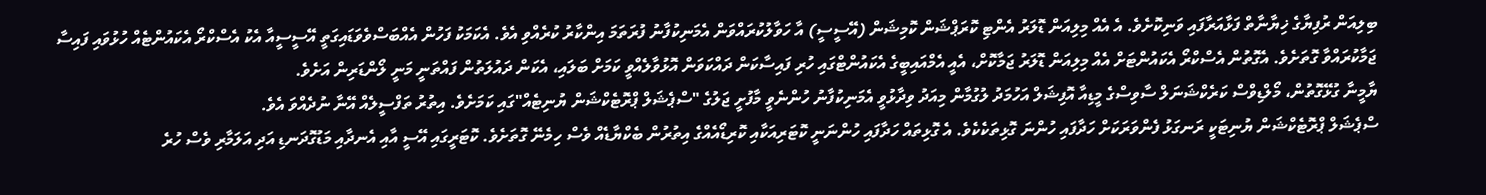ބިލިއަން ރުފިޔާގެ ޚިޔާނާތް ފަޅާއަރާފައި ވަނިކޮށެވެ. އެ އެއް މިލިއަން ޑޮލަރު އެންޓި ކޮރަޕްޝަން ކޮމިޝަން (އޭސީސީ) އާ ހަވާލުކުރައްވަން އެމަނިކުފާނު ފުރަތަމަ އިންކާރު ކުރެއްވި އެވެ. އެކަމަކު ފަހުން އެއްބަސްވެވަޑައިގަތީ އޭސީސީއާ އެކު އެސްކްރޯ އެކައުންޓެއް ހުޅުވައި ފައިސާ ޖަމާކުރައްވާ ގޮތަށެވެ. އެގޮތުން އެސްކްރޯ އެކައުންޓަށް އެއް މިލިއަން ޑޮލަރު ޖަމާކޮށް، އެއީ އެމްއައިބީގެ އެކައުންޓްގައި ހުރި ފައިސާކަން ދައްކަވަން އޮޅުވާލެއްވީ ކަމަށް ބަލައި، އެކަން ދައުލަތުން ފައްތަނީ މަނީ ލޯންޑަރިން އަށެވެ.
ޔާމީނާ ގުޅޭގޮތުން، މޯލްޑިވްސް ކަރެކްޝަނަލް ސާވިސްގެ މީޑިއާ އޮފިޝަލް އަހުމަދު ލުގުމާން މިއަދު ވިދާޅުވީ އެމަނިކުފާނު ހުންނެވީ މާފުށީ ޖަލުގެ "ސްޕެޝަލް ޕްރޮޓެކްޝަން ޔުނިޓެއް"ގައި ކަމަށެވެ. އިތުރު ތަފްސީލެއް އޭނާ ނުދެއްވަ އެވެ.
ސްޕެޝަލް ޕްރޮޓެކްޝަން ޔުނިޓަކީ ރަނގަޅު ފެންވަރަކަށް ހަދާފައި ހުންނަ ގޮޅިތަކެކެވެ. އެ ގޮޅިތައް ހަދާފައި ހުންނަނީ ކޮޓަރިއަކާއި ކޮރިޑޯއެއްގެ އިތުރުން ބެކްޔާޑެއް ވެސް ހިމެނޭ ގޮތަށެވެ. ކޮޓަރީގައި އޭސީ އާއި އެނދާއި މަޑުގޮދަނޑި އަދި އަލަމާރި ވެސް ހުރެ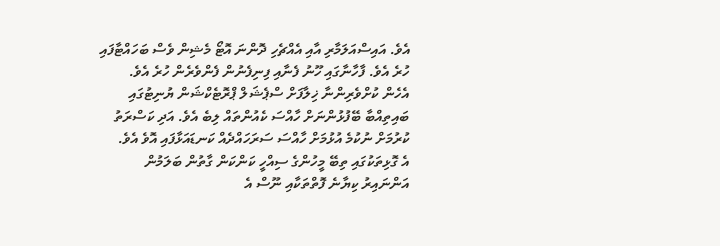އެވެ. އައިސްއަލަމާރި އާއި އެއްޗެހި ދޮންނަ އޮޓޯ މެޝިން ވެސް ބަހައްޓާފައި ހުރެ އެވެ. ފާހާނާގައި ހޫނު ފެނާއި ފިނިފެނުން ފެންވެރެން ހުރެ އެވެ.
އެހެން ކުށްވެރިންނާ ޚިލާފަށް ސްޕެޝަލް ޕްރޮޓެކްޝަން ޔުނިޓުގައި ބައިތިއްބާ ބޭފުޅުންނަށް ހާއްސަ ކެއުންތައް ލިބެ އެވެ. އަދި ކަސްރަތު ކުރުމަށް ނުކުމެ އުޅުމަށް ހާއްސަ ސަރަހައްދެއް ކަނޑައަޅާފައި އޮވެ އެވެ.
އެ ގޮޅިތަކުގައި ތިބޭ މީހުންގެ ސިއްހީ ކަންކަން ގާތުން ބަލަމުން އަންނައިރު ކިޔާނެ ފޮތްތަކާއި ނޫސް އެ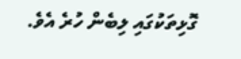ގޮޅިތަކުގައި ލިބެން ހުރެ އެވެ.